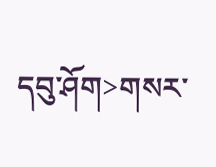དབུ་ཤོག>གསར་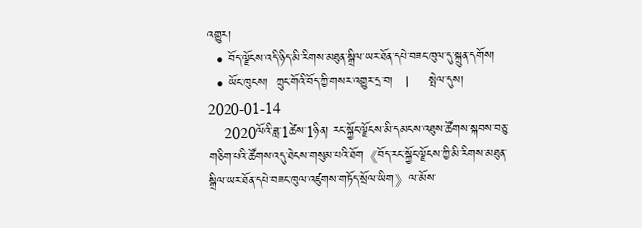འགྱུར།
  • བོད་ལྗོངས་འདི་ཉིད་མི་རིགས་མཐུན་སྒྲིལ་ཡར་ཐོན་དཔེ་བཟང་ཁུལ་དུ་སྐྲུན་དགོས།
  • ཡོང་ཁུངས།  ཀྲུང་གོའི་བོད་ཀྱི་གསར་འགྱུར་དྲ་བ།   |     སྤེལ་དུས།  2020-01-14
    2020ལོའི་ཟླ་1ཚེས་1ཉིན། རང་སྐྱོང་ལྗོངས་མི་དམངས་འཐུས་ཚོགས་སྐབས་བཅུ་གཅིག་པའི་ཚོགས་འདུ་ཐེངས་གསུམ་པའི་ཐོག《བོད་རང་སྐྱོང་ལྗོངས་ཀྱི་མི་རིགས་མཐུན་སྒྲིལ་ཡར་ཐོན་དཔེ་བཟང་ཁུལ་འཛུགས་གཏོད་སྲོལ་ཡིག》ལ་མོས་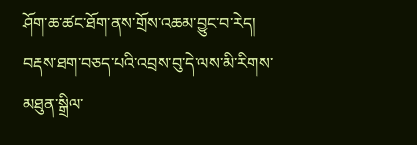ཤོག་ཆ་ཚང་ཐོག་ནས་གྲོས་འཆམ་བྱུང་བ་རེད། བརྡས་ཐག་བཅད་པའི་འབྲས་བུ་དེ་ལས་མི་རིགས་མཐུན་སྒྲིལ་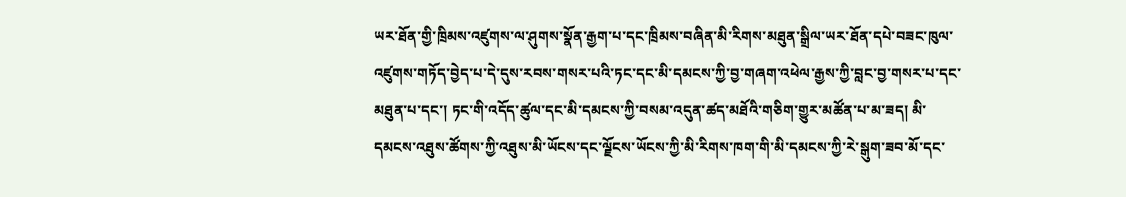ཡར་ཐོན་གྱི་ཁྲིམས་འཛུགས་ལ་ཤུགས་སྣོན་རྒྱག་པ་དང་ཁྲིམས་བཞིན་མི་རིགས་མཐུན་སྒྲིལ་ཡར་ཐོན་དཔེ་བཟང་ཁུལ་འཛུགས་གཏོད་བྱེད་པ་དེ་དུས་རབས་གསར་པའི་ཏང་དང་མི་དམངས་ཀྱི་བྱ་གཞག་འཕེལ་རྒྱས་ཀྱི་བླང་བྱ་གསར་པ་དང་མཐུན་པ་དང་། ཏང་གི་འདོད་ཚུལ་དང་མི་དམངས་ཀྱི་བསམ་འདུན་ཚད་མཐོའི་གཅིག་གྱུར་མཚོན་པ་མ་ཟད། མི་དམངས་འཐུས་ཚོགས་ཀྱི་འཐུས་མི་ཡོངས་དང་ལྗོངས་ཡོངས་ཀྱི་མི་རིགས་ཁག་གི་མི་དམངས་ཀྱི་རེ་སྒུག་ཟབ་མོ་དང་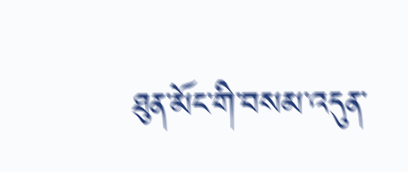ཐུན་མོང་གི་བསམ་འདུན་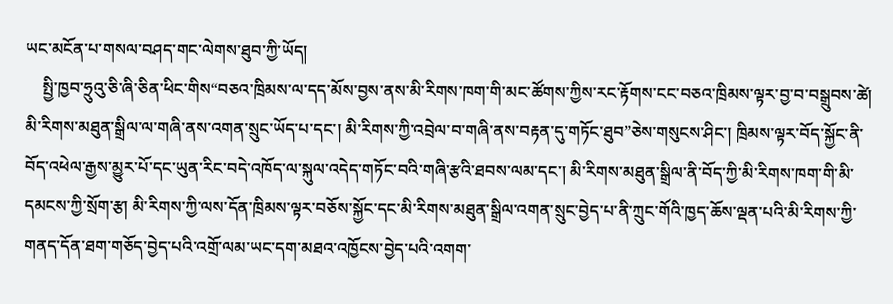ཡང་མངོན་པ་གསལ་བཤད་གང་ལེགས་ཐུབ་ཀྱི་ཡོད།
    སྤྱི་ཁྱབ་ཧྲུའུ་ཅི་ཞི་ཅིན་ཕིང་གིས“བཅའ་ཁྲིམས་ལ་དད་མོས་བྱས་ནས་མི་རིགས་ཁག་གི་མང་ཚོགས་ཀྱིས་རང་རྟོགས་ངང་བཅའ་ཁྲིམས་ལྟར་བྱ་བ་བསྒྲུབས་ཚེ། མི་རིགས་མཐུན་སྒྲིལ་ལ་གཞི་ནས་འགན་སྲུང་ཡོད་པ་དང་། མི་རིགས་ཀྱི་འབྲེལ་བ་གཞི་ནས་བརྟན་དུ་གཏོང་ཐུབ”ཅེས་གསུངས་ཤིང་། ཁྲིམས་ལྟར་བོད་སྐྱོང་ནི་བོད་འཕེལ་རྒྱས་མྱུར་པོ་དང་ཡུན་རིང་བདེ་འཁོད་ལ་སྐུལ་འདེད་གཏོང་བའི་གཞི་རྩའི་ཐབས་ལམ་དང་། མི་རིགས་མཐུན་སྒྲིལ་ནི་བོད་ཀྱི་མི་རིགས་ཁག་གི་མི་དམངས་ཀྱི་སྲོག་རྩ། མི་རིགས་ཀྱི་ལས་དོན་ཁྲིམས་ལྟར་བཅོས་སྐྱོང་དང་མི་རིགས་མཐུན་སྒྲིལ་འགན་སྲུང་བྱེད་པ་ནི་ཀྲུང་གོའི་ཁྱད་ཆོས་ལྡན་པའི་མི་རིགས་ཀྱི་གནད་དོན་ཐག་གཅོད་བྱེད་པའི་འགྲོ་ལམ་ཡང་དག་མཐའ་འཁྱོངས་བྱེད་པའི་འགག་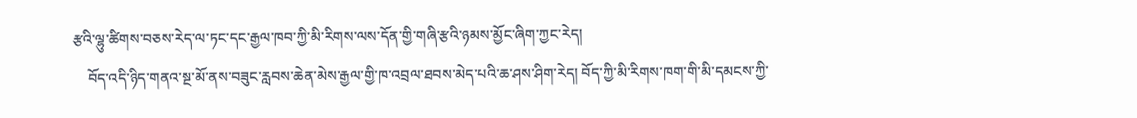རྩའི་ལྷུ་ཚིགས་བཅས་རེད་ལ་ཏང་དང་རྒྱལ་ཁབ་ཀྱི་མི་རིགས་ལས་དོན་གྱི་གཞི་རྩའི་ཉམས་མྱོང་ཞིག་ཀྱང་རེད།
    བོད་འདི་ཉིད་གནའ་སྔ་མོ་ནས་བཟུང་རླབས་ཆེན་མེས་རྒྱལ་གྱི་ཁ་འབྲལ་ཐབས་མེད་པའི་ཆ་ཤས་ཤིག་རེད། བོད་ཀྱི་མི་རིགས་ཁག་གི་མི་དམངས་ཀྱི་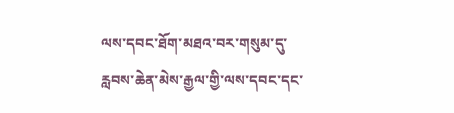ལས་དབང་ཐོག་མཐའ་བར་གསུམ་དུ་རླབས་ཆེན་མེས་རྒྱལ་གྱི་ལས་དབང་དང་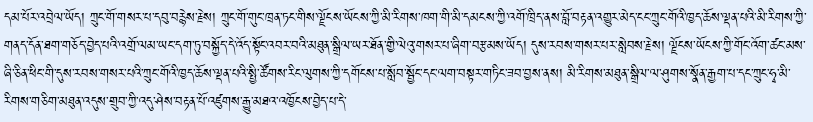དམ་པོར་འབྲེལ་ཡོད། ཀྲུང་གོ་གསར་པ་དབུ་བརྙེས་རྗེས། ཀྲུང་གོ་གུང་ཁྲན་ཏང་གིས་ལྗོངས་ཡོངས་ཀྱི་མི་རིགས་ཁག་གི་མི་དམངས་ཀྱི་འགོ་ཁྲིད་ནས་བློ་བརྟན་འགྱུར་མེད་ངང་ཀྲུང་གོའི་ཁྱད་ཆོས་ལྡན་པའི་མི་རིགས་ཀྱི་གནད་དོན་ཐག་གཅོད་བྱེད་པའི་འགྲོ་ལམ་ཡང་དག་ཏུ་བསྐྱོད་དེ་འོད་སྟོང་འབར་བའི་མཐུན་སྒྲིལ་ཡར་ཐོན་གྱི་ལེའུ་གསར་པ་ཞིག་བརྩམས་ཡོད། དུས་རབས་གསར་པར་སླེབས་རྗེས། ལྗོངས་ཡོངས་ཀྱི་གོང་འོག་ཚང་མས་ཞི་ཅིན་ཕིང་གི་དུས་རབས་གསར་པའི་ཀྲུང་གོའི་ཁྱད་ཆོས་ལྡན་པའི་སྤྱི་ཚོགས་རིང་ལུགས་ཀྱི་དགོངས་པ་སློབ་སྦྱོང་དང་ལག་བསྟར་གཏིང་ཟབ་བྱས་ནས། མི་རིགས་མཐུན་སྒྲིལ་ལ་ཤུགས་སྣོན་རྒྱག་པ་དང་ཀྲུང་ཧྭ་མི་རིགས་གཅིག་མཐུན་འདུས་གྲུབ་ཀྱི་འདུ་ཤེས་བརྟན་པོ་འཛུགས་རྒྱུ་མཐའ་འཁྱོངས་བྱེད་པ་དེ་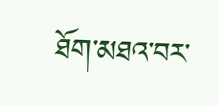ཐོག་མཐའ་བར་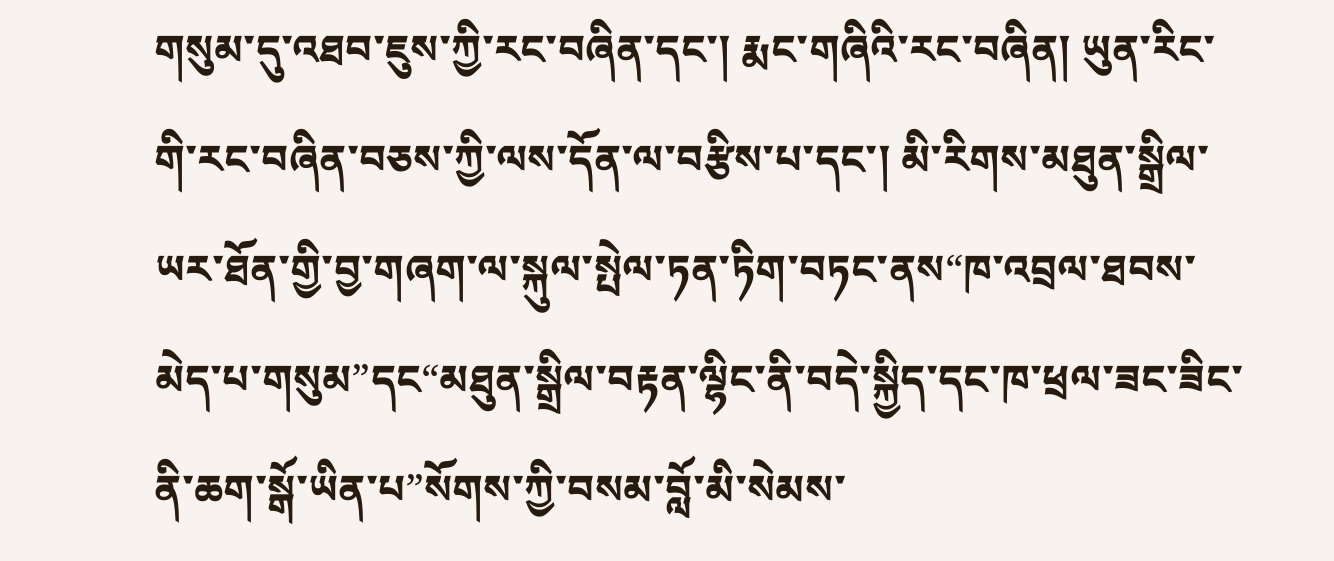གསུམ་དུ་འཐབ་ཇུས་ཀྱི་རང་བཞིན་དང་། རྨང་གཞིའི་རང་བཞིན། ཡུན་རིང་གི་རང་བཞིན་བཅས་ཀྱི་ལས་དོན་ལ་བརྩིས་པ་དང་། མི་རིགས་མཐུན་སྒྲིལ་ཡར་ཐོན་གྱི་བྱ་གཞག་ལ་སྐུལ་སྤེལ་ཏན་ཏིག་བཏང་ནས“ཁ་འབྲལ་ཐབས་མེད་པ་གསུམ”དང“མཐུན་སྒྲིལ་བརྟན་ལྷིང་ནི་བདེ་སྐྱིད་དང་ཁ་ཕྲལ་ཟང་ཟིང་ནི་ཆག་སྒོ་ཡིན་པ”སོགས་ཀྱི་བསམ་བློ་མི་སེམས་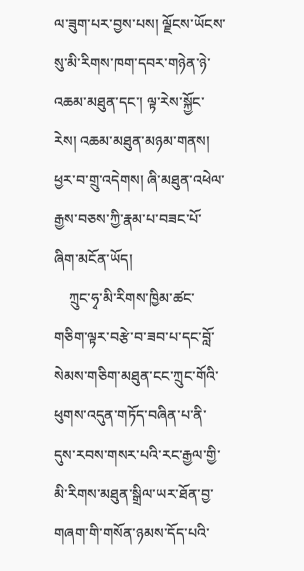ལ་ཟུག་པར་བྱས་པས། ལྗོངས་ཡོངས་སུ་མི་རིགས་ཁག་དབར་གཉེན་ཉེ་འཆམ་མཐུན་དང་། ལྟ་རེས་སྐྱོང་རེས། འཆམ་མཐུན་མཉམ་གནས། ཕྱར་བ་གྲུ་འདེགས། ཞི་མཐུན་འཕེལ་རྒྱས་བཅས་ཀྱི་རྣམ་པ་བཟང་པོ་ཞིག་མངོན་ཡོད།
    ཀྲུང་ཧྭ་མི་རིགས་ཁྱིམ་ཚང་གཅིག་ལྟར་བརྩེ་བ་ཟབ་པ་དང་བློ་སེམས་གཅིག་མཐུན་ངང་ཀྲུང་གོའི་ཕུགས་འདུན་གཏོད་བཞིན་པ་ནི་དུས་རབས་གསར་པའི་རང་རྒྱལ་གྱི་མི་རིགས་མཐུན་སྒྲིལ་ཡར་ཐོན་བྱ་གཞག་གི་གསོན་ཉམས་དོད་པའི་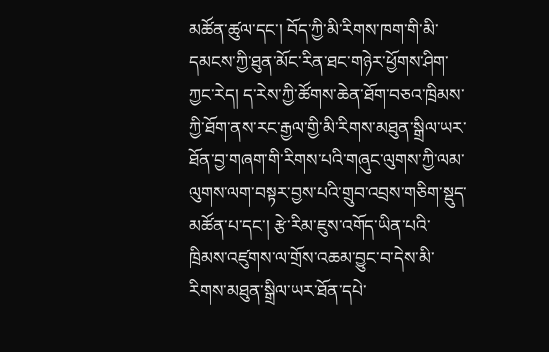མཚོན་ཚུལ་དང་། བོད་ཀྱི་མི་རིགས་ཁག་གི་མི་དམངས་ཀྱི་ཐུན་མོང་རིན་ཐང་གཉེར་ཕྱོགས་ཤིག་ཀྱང་རེད། ད་རེས་ཀྱི་ཚོགས་ཆེན་ཐོག་བཅའ་ཁྲིམས་ཀྱི་ཐོག་ནས་རང་རྒྱལ་གྱི་མི་རིགས་མཐུན་སྒྲིལ་ཡར་ཐོན་བྱ་གཞག་གི་རིགས་པའི་གཞུང་ལུགས་ཀྱི་ལམ་ལུགས་ལག་བསྟར་བྱས་པའི་གྲུབ་འབྲས་གཅིག་སྡུད་མཚོན་པ་དང་། རྩེ་རིམ་ཇུས་འགོད་ཡིན་པའི་ཁྲིམས་འཛུགས་ལ་གྲོས་འཆམ་བྱུང་བ་དེས་མི་རིགས་མཐུན་སྒྲིལ་ཡར་ཐོན་དཔེ་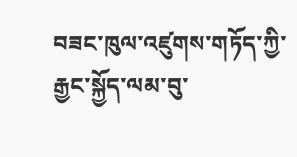བཟང་ཁུལ་འཛུགས་གཏོད་ཀྱི་རྒྱང་སྐྱོད་ལམ་བུ་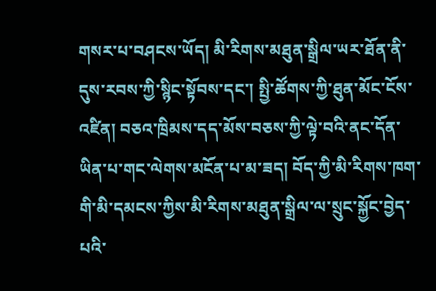གསར་པ་བཤངས་ཡོད། མི་རིགས་མཐུན་སྒྲིལ་ཡར་ཐོན་ནི་དུས་རབས་ཀྱི་སྙིང་སྟོབས་དང་། སྤྱི་ཚོགས་ཀྱི་ཐུན་མོང་ངོས་འཛིན། བཅའ་ཁྲིམས་དད་མོས་བཅས་ཀྱི་ལྟེ་བའི་ནང་དོན་ཡིན་པ་གང་ལེགས་མངོན་པ་མ་ཟད། བོད་ཀྱི་མི་རིགས་ཁག་གི་མི་དམངས་ཀྱིས་མི་རིགས་མཐུན་སྒྲིལ་ལ་སྲུང་སྐྱོང་བྱེད་པའི་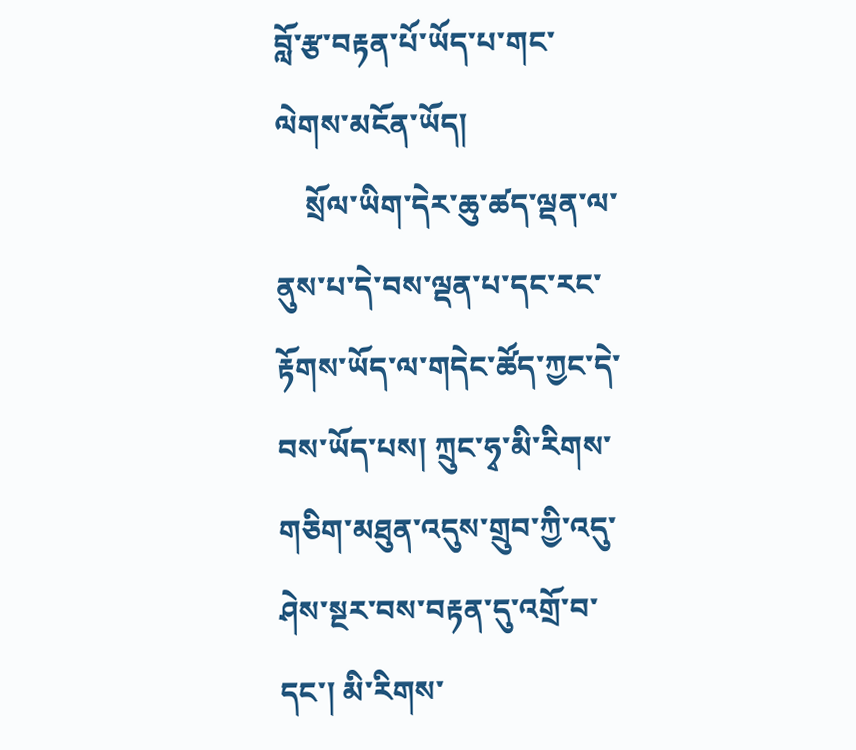བློ་རྩ་བརྟན་པོ་ཡོད་པ་གང་ལེགས་མངོན་ཡོད།
    སྲོལ་ཡིག་དེར་ཆུ་ཚད་ལྡན་ལ་ནུས་པ་དེ་བས་ལྡན་པ་དང་རང་རྟོགས་ཡོད་ལ་གདེང་ཚོད་ཀྱང་དེ་བས་ཡོད་པས། ཀྲུང་ཧྭ་མི་རིགས་གཅིག་མཐུན་འདུས་གྲུབ་ཀྱི་འདུ་ཤེས་སྔར་བས་བརྟན་དུ་འགྲོ་བ་དང་། མི་རིགས་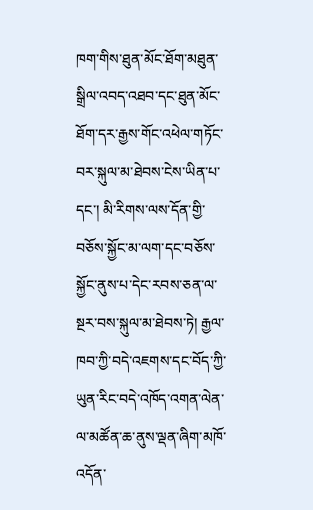ཁག་གིས་ཐུན་མོང་ཐོག་མཐུན་སྒྲིལ་འབད་འཐབ་དང་ཐུན་མོང་ཐོག་དར་རྒྱས་གོང་འཕེལ་གཏོང་བར་སྐུལ་མ་ཐེབས་ངེས་ཡིན་པ་དང་། མི་རིགས་ལས་དོན་གྱི་བཅོས་སྐྱོང་མ་ལག་དང་བཅོས་སྐྱོང་ནུས་པ་དེང་རབས་ཅན་ལ་སྔར་བས་སྐུལ་མ་ཐེབས་ཏེ། རྒྱལ་ཁབ་ཀྱི་བདེ་འཇགས་དང་བོད་ཀྱི་ཡུན་རིང་བདེ་འཁོད་འགན་ལེན་ལ་མཚོན་ཆ་ནུས་ལྡན་ཞིག་མཁོ་འདོན་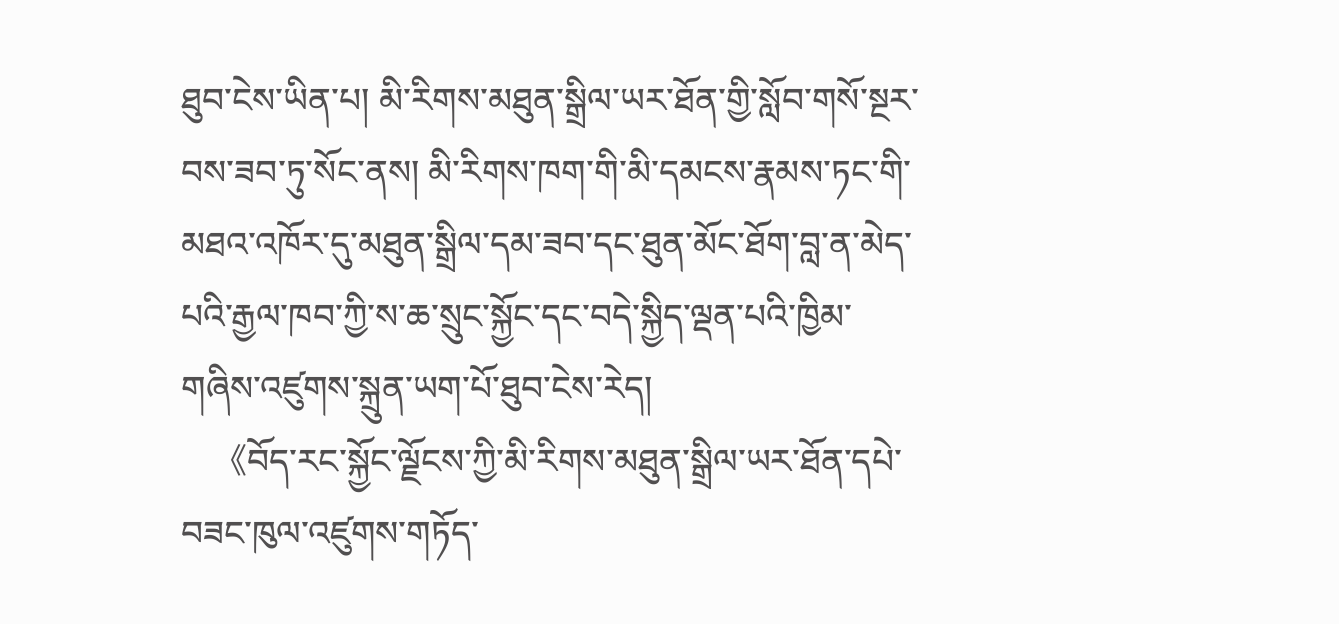ཐུབ་ངེས་ཡིན་པ། མི་རིགས་མཐུན་སྒྲིལ་ཡར་ཐོན་གྱི་སློབ་གསོ་སྔར་བས་ཟབ་ཏུ་སོང་ནས། མི་རིགས་ཁག་གི་མི་དམངས་རྣམས་ཏང་གི་མཐའ་འཁོར་དུ་མཐུན་སྒྲིལ་དམ་ཟབ་དང་ཐུན་མོང་ཐོག་བླ་ན་མེད་པའི་རྒྱལ་ཁབ་ཀྱི་ས་ཆ་སྲུང་སྐྱོང་དང་བདེ་སྐྱིད་ལྡན་པའི་ཁྱིམ་གཞིས་འཛུགས་སྐྲུན་ཡག་པོ་ཐུབ་ངེས་རེད།
    《བོད་རང་སྐྱོང་ལྗོངས་ཀྱི་མི་རིགས་མཐུན་སྒྲིལ་ཡར་ཐོན་དཔེ་བཟང་ཁུལ་འཛུགས་གཏོད་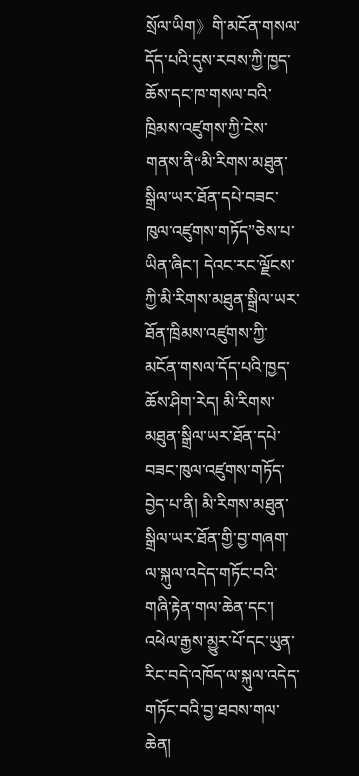སྲོལ་ཡིག》གི་མངོན་གསལ་དོད་པའི་དུས་རབས་ཀྱི་ཁྱད་ཆོས་དང་ཁ་གསལ་བའི་ཁྲིམས་འཛུགས་ཀྱི་ངེས་གནས་ནི“མི་རིགས་མཐུན་སྒྲིལ་ཡར་ཐོན་དཔེ་བཟང་ཁུལ་འཛུགས་གཏོད”ཅེས་པ་ཡིན་ཞིང་། དེའང་རང་ལྗོངས་ཀྱི་མི་རིགས་མཐུན་སྒྲིལ་ཡར་ཐོན་ཁྲིམས་འཛུགས་ཀྱི་མངོན་གསལ་དོད་པའི་ཁྱད་ཆོས་ཤིག་རེད། མི་རིགས་མཐུན་སྒྲིལ་ཡར་ཐོན་དཔེ་བཟང་ཁུལ་འཛུགས་གཏོད་བྱེད་པ་ནི། མི་རིགས་མཐུན་སྒྲིལ་ཡར་ཐོན་གྱི་བྱ་གཞག་ལ་སྐུལ་འདེད་གཏོང་བའི་གཞི་རྟེན་གལ་ཆེན་དང་། འཕེལ་རྒྱས་མྱུར་པོ་དང་ཡུན་རིང་བདེ་འཁོད་ལ་སྐུལ་འདེད་གཏོང་བའི་བྱ་ཐབས་གལ་ཆེན།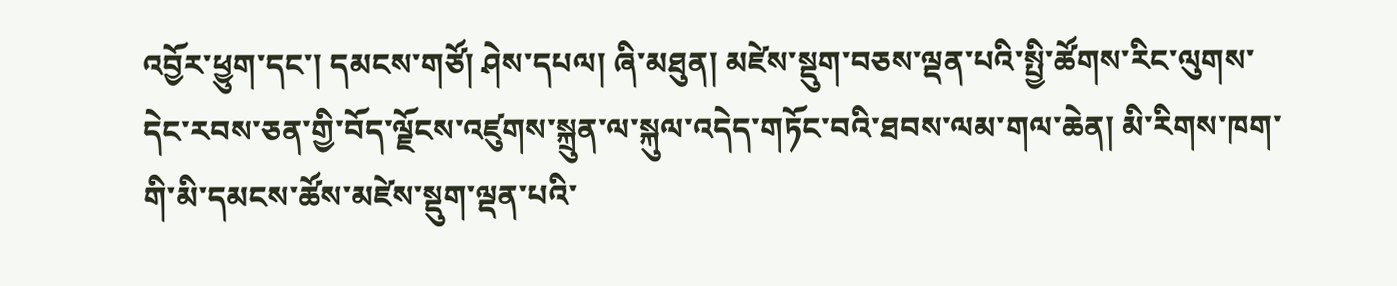འབྱོར་ཕྱུག་དང་། དམངས་གཙོ། ཤེས་དཔལ། ཞི་མཐུན། མཛེས་སྡུག་བཅས་ལྡན་པའི་སྤྱི་ཚོགས་རིང་ལུགས་དེང་རབས་ཅན་གྱི་བོད་ལྗོངས་འཛུགས་སྐྲུན་ལ་སྐུལ་འདེད་གཏོང་བའི་ཐབས་ལམ་གལ་ཆེན། མི་རིགས་ཁག་གི་མི་དམངས་ཚོས་མཛེས་སྡུག་ལྡན་པའི་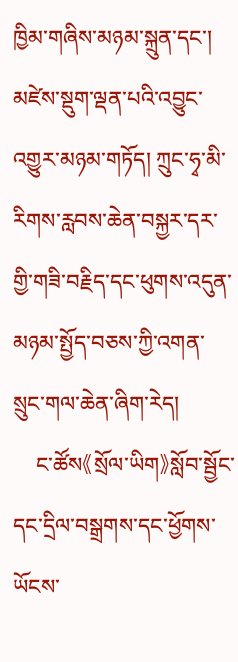ཁྱིམ་གཞིས་མཉམ་སྐྲུན་དང་། མཛེས་སྡུག་ལྡན་པའི་འབྱུང་འགྱུར་མཉམ་གཏོད། ཀྲུང་ཧྭ་མི་རིགས་རླབས་ཆེན་བསྐྱར་དར་གྱི་གཟི་བརྗིད་དང་ཕུགས་འདུན་མཉམ་སྤྱོད་བཅས་ཀྱི་འགན་སྲུང་གལ་ཆེན་ཞིག་རེད།
    ང་ཚོས《སྲོལ་ཡིག》སློབ་སྦྱོང་དང་དྲིལ་བསྒྲགས་དང་ཕྱོགས་ཡོངས་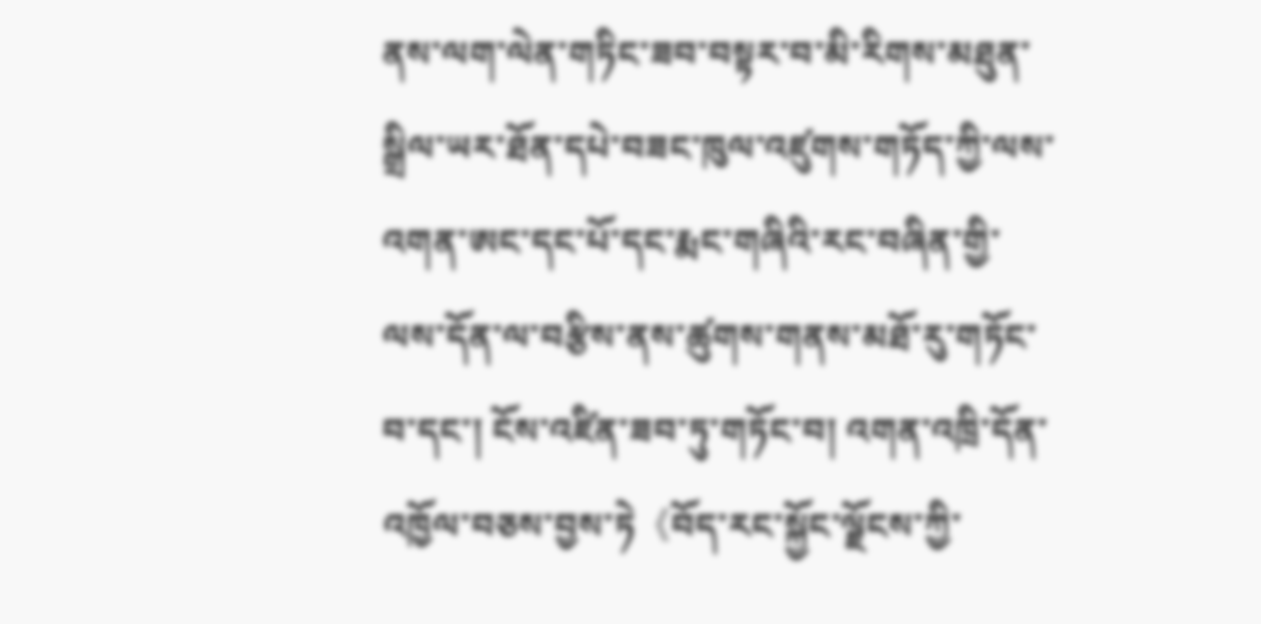ནས་ལག་ལེན་གཏིང་ཟབ་བསྟར་བ་མི་རིགས་མཐུན་སྒྲིལ་ཡར་ཐོན་དཔེ་བཟང་ཁུལ་འཛུགས་གཏོད་ཀྱི་ལས་འགན་ཨང་དང་པོ་དང་རྨང་གཞིའི་རང་བཞིན་གྱི་ལས་དོན་ལ་བརྩིས་ནས་ཚུགས་གནས་མཐོ་རུ་གཏོང་བ་དང་། ངོས་འཛིན་ཟབ་ཏུ་གཏོང་བ། འགན་འཁྲི་དོན་འཁྱོལ་བཅས་བྱས་ཏེ《བོད་རང་སྐྱོང་ལྗོངས་ཀྱི་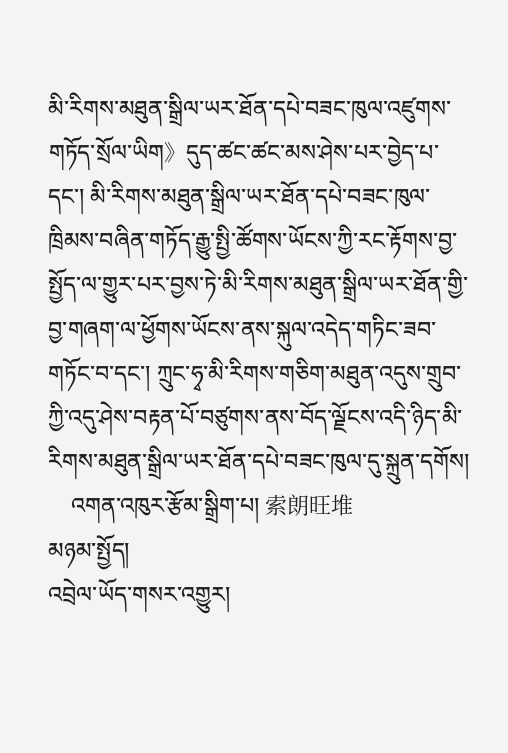མི་རིགས་མཐུན་སྒྲིལ་ཡར་ཐོན་དཔེ་བཟང་ཁུལ་འཛུགས་གཏོད་སྲོལ་ཡིག》དུད་ཚང་ཚང་མས་ཤེས་པར་བྱེད་པ་དང་། མི་རིགས་མཐུན་སྒྲིལ་ཡར་ཐོན་དཔེ་བཟང་ཁུལ་ཁྲིམས་བཞིན་གཏོད་རྒྱུ་སྤྱི་ཚོགས་ཡོངས་ཀྱི་རང་རྟོགས་བྱ་སྤྱོད་ལ་གྱུར་པར་བྱས་ཏེ་མི་རིགས་མཐུན་སྒྲིལ་ཡར་ཐོན་གྱི་བྱ་གཞག་ལ་ཕྱོགས་ཡོངས་ནས་སྐུལ་འདེད་གཏིང་ཟབ་གཏོང་བ་དང་། ཀྲུང་ཧྭ་མི་རིགས་གཅིག་མཐུན་འདུས་གྲུབ་ཀྱི་འདུ་ཤེས་བརྟན་པོ་བཙུགས་ནས་བོད་ལྗོངས་འདི་ཉིད་མི་རིགས་མཐུན་སྒྲིལ་ཡར་ཐོན་དཔེ་བཟང་ཁུལ་དུ་སྐྲུན་དགོས།
    འགན་འཁུར་རྩོམ་སྒྲིག་པ། 索朗旺堆
མཉམ་སྤྱོད།
འབྲེལ་ཡོད་གསར་འགྱུར།